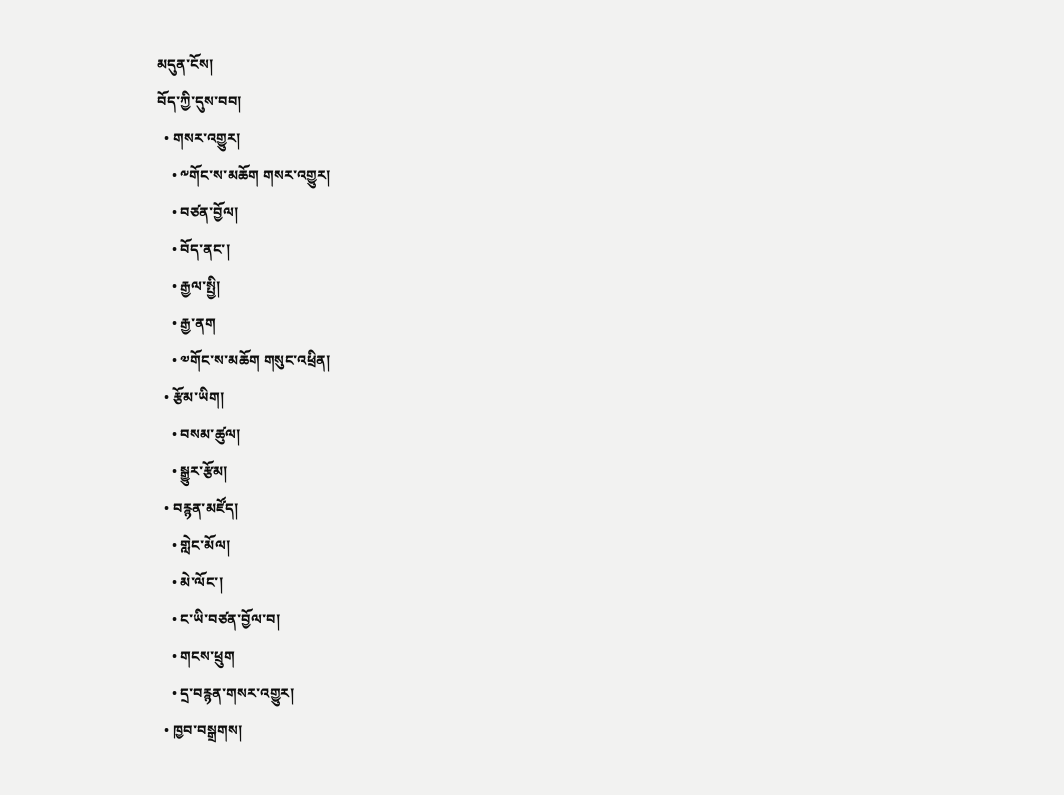མདུན་ངོས།
བོད་ཀྱི་དུས་བབ།
  • གསར་འགྱུར།
    • ༸གོང་ས་མཆོག གསར་འགྱུར།
    • བཙན་བྱོལ།
    • བོད་ནང་།
    • རྒྱལ་སྤྱི།
    • རྒྱ་ནག
    • ༧གོང་ས་མཆོག གསུང་འཕྲིན།
  • རྩོམ་ཡིག།
    • བསམ་ཚུལ།
    • སྒྱུར་རྩོམ།
  • བརྙན་མཛོད།
    • གླེང་མོལ།
    • མེ་ལོང་།
    • ང་ཡི་བཙན་བྱོལ་བ།
    • གངས་ཕྲུག
    • དྲ་བརྙན་གསར་འགྱུར།
  • ཁྱབ་བསྒྲགས།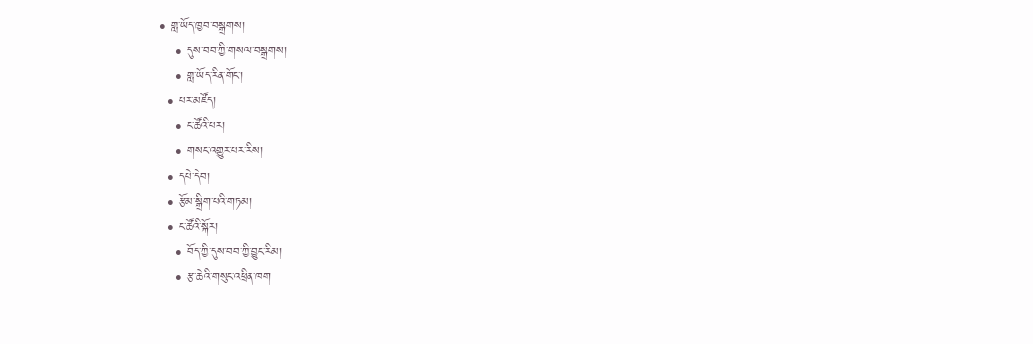• གླ་ཡོད་ཁྱབ་བསྒྲགས།
    • དུས་བབ་ཀྱི་གསལ་བསྒྲགས།
    • གླ་ཡོད་རིན་གོང་།
  • པར་མཛོད།
    • ང་ཚོའི་པར།
    • གསང་འགྱུར་པར་རིས།
  • དཔེ་དེབ།
  • རྩོམ་སྒྲིག་པའི་གཏམ།
  • ང་ཚོའི་སྐོར།
    • བོད་ཀྱི་དུས་བབ་ཀྱི་བྱུང་རིམ།
    • རྩ་ཆེའི་གསུང་འཕྲིན་ཁག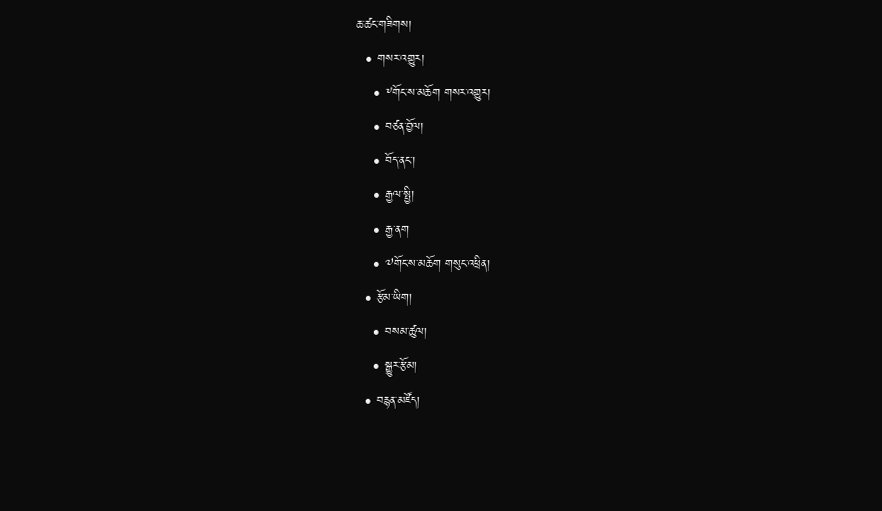ཆ་ཚང་གཟིགས།
  • གསར་འགྱུར།
    • ༸གོང་ས་མཆོག གསར་འགྱུར།
    • བཙན་བྱོལ།
    • བོད་ནང་།
    • རྒྱལ་སྤྱི།
    • རྒྱ་ནག
    • ༧གོང་ས་མཆོག གསུང་འཕྲིན།
  • རྩོམ་ཡིག།
    • བསམ་ཚུལ།
    • སྒྱུར་རྩོམ།
  • བརྙན་མཛོད།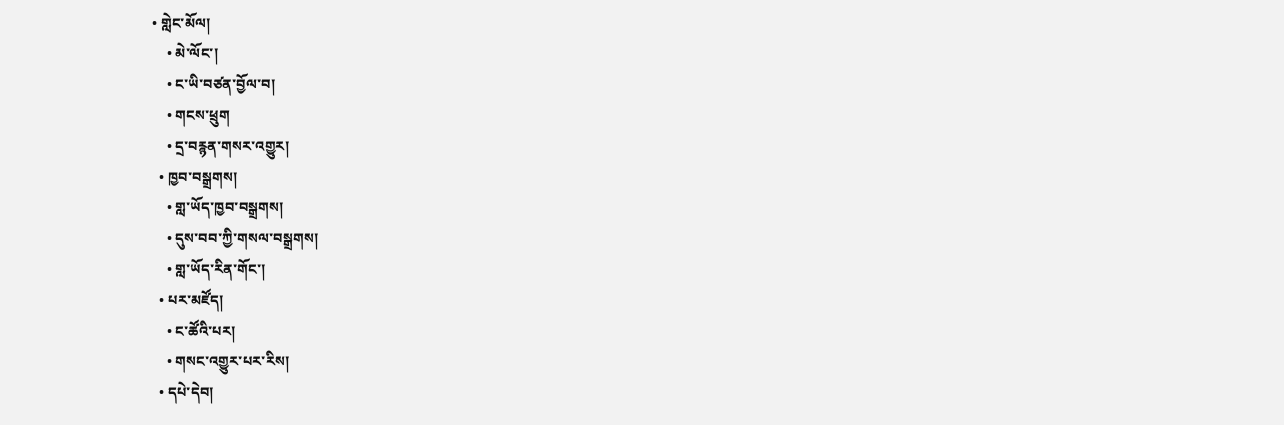• གླེང་མོལ།
    • མེ་ལོང་།
    • ང་ཡི་བཙན་བྱོལ་བ།
    • གངས་ཕྲུག
    • དྲ་བརྙན་གསར་འགྱུར།
  • ཁྱབ་བསྒྲགས།
    • གླ་ཡོད་ཁྱབ་བསྒྲགས།
    • དུས་བབ་ཀྱི་གསལ་བསྒྲགས།
    • གླ་ཡོད་རིན་གོང་།
  • པར་མཛོད།
    • ང་ཚོའི་པར།
    • གསང་འགྱུར་པར་རིས།
  • དཔེ་དེབ།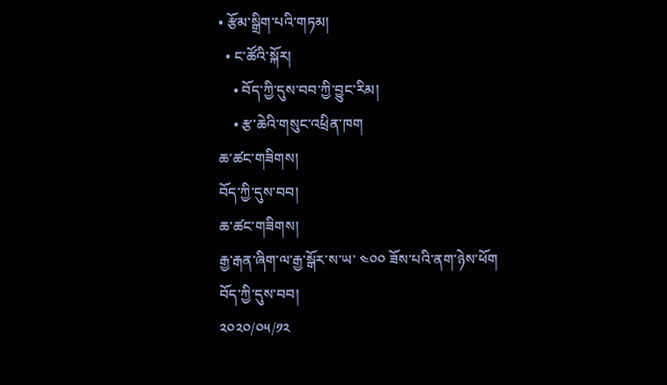• རྩོམ་སྒྲིག་པའི་གཏམ།
  • ང་ཚོའི་སྐོར།
    • བོད་ཀྱི་དུས་བབ་ཀྱི་བྱུང་རིམ།
    • རྩ་ཆེའི་གསུང་འཕྲིན་ཁག
ཆ་ཚང་གཟིགས།
བོད་ཀྱི་དུས་བབ།
ཆ་ཚང་གཟིགས།
རྒྱ་རྒན་ཞིག་ལ་རྒྱ་སྒོར་ས་ཡ་ ༤༠༠ ཟོས་པའི་ནག་ཉེས་ཕོག
བོད་ཀྱི་དུས་བབ།
༢༠༢༠/༠༥/༡༢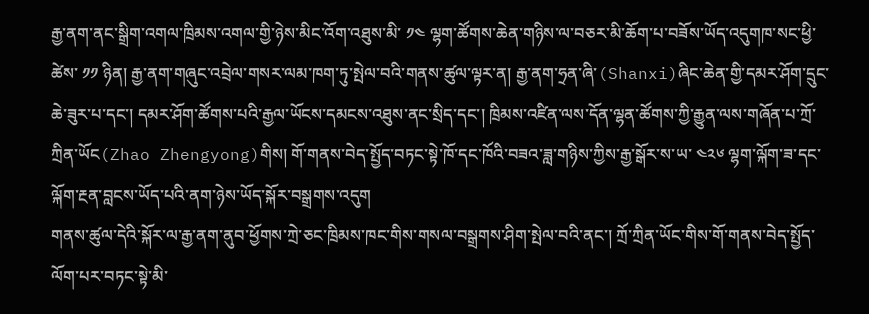རྒྱ་ནག་ནང་སྒྲིག་འགལ་ཁྲིམས་འགལ་གྱི་ཉེས་མིང་འོག་འཐུས་མི་ ༡༤ ལྷག་ཚོགས་ཆེན་གཉིས་ལ་བཅར་མི་ཆོག་པ་བཟོས་ཡོད་འདུགཁ་སང་ཕྱི་ཚེས་ ༡༡ ཉིན། རྒྱ་ནག་གཞུང་འབྲེལ་གསར་ལམ་ཁག་ཏུ་སྤེལ་བའི་གནས་ཚུལ་ལྟར་ན། རྒྱ་ནག་ཧྲན་ཞི་(Shanxi)ཞིང་ཆེན་གྱི་དམར་ཤོག་དྲུང་ཆེ་ཟུར་པ་དང་། དམར་ཤོག་ཚོགས་པའི་རྒྱལ་ཡོངས་དམངས་འཐུས་ནང་སྲིད་དང་། ཁྲིམས་འཛིན་ལས་དོན་ལྷན་ཚོགས་ཀྱི་རྒྱུན་ལས་གཞོན་པ་ཀྲོ་ཀྲིན་ཡོང(Zhao Zhengyong)གིས། གོ་གནས་བེད་སྤྱོད་བཏང་སྟེ་ཁོ་དང་ཁོའི་བཟའ་ཟླ་གཉིས་ཀྱིས་རྒྱ་སྒོར་ས་ཡ་ ༤༢༦ ལྷག་ལྐོག་ཟ་དང་ལྐོག་རྔན་བླངས་ཡོད་པའི་ནག་ཉེས་ཡོད་སྐོར་བསྒྲགས་འདུག
གནས་ཚུལ་དེའི་སྐོར་ལ་རྒྱ་ནག་ནུབ་ཕྱོགས་ཀྲེ་ཅང་ཁྲིམས་ཁང་གིས་གསལ་བསྒྲགས་ཤིག་སྤེལ་བའི་ནང་། ཀྲོ་ཀྲིན་ཡོང་གིས་གོ་གནས་བེད་སྤྱོད་ལོག་པར་བཏང་སྟེ་མི་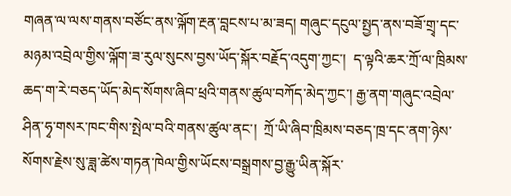གཞན་ལ་ལས་གནས་བཙོང་ནས་ལྐོག་རྔན་བླངས་པ་མ་ཟད། གཞུང་དངུལ་སྤྱད་ནས་བཟོ་གྲྭ་དང་མཉམ་འབྲེལ་གྱིས་ལྐོག་ཟ་རུལ་སུངས་བྱས་ཡོད་སྐོར་བརྗོད་འདུག་ཀྱང་།  ད་ལྟའི་ཆར་ཀྲོ་ལ་ཁྲིམས་ཆད་ག་རེ་བཅད་ཡོད་མེད་སོགས་ཞིབ་ཕྲའི་གནས་ཚུལ་བཀོད་མེད་ཀྱང་། རྒྱ་ནག་གཞུང་འབྲེལ་ཤིན་ཧྭ་གསར་ཁང་གིས་སྤེལ་བའི་གནས་ཚུལ་ནང་།  ཀྲོ་ཡི་ཞིབ་ཁྲིམས་བཅད་ཁྲ་དང་ནག་ཉེས་སོགས་རྗེས་སུ་ཟླ་ཚེས་གཏན་ཁེལ་གྱིས་ཡོངས་བསྒྲགས་བྱ་རྒྱུ་ཡིན་སྐོར་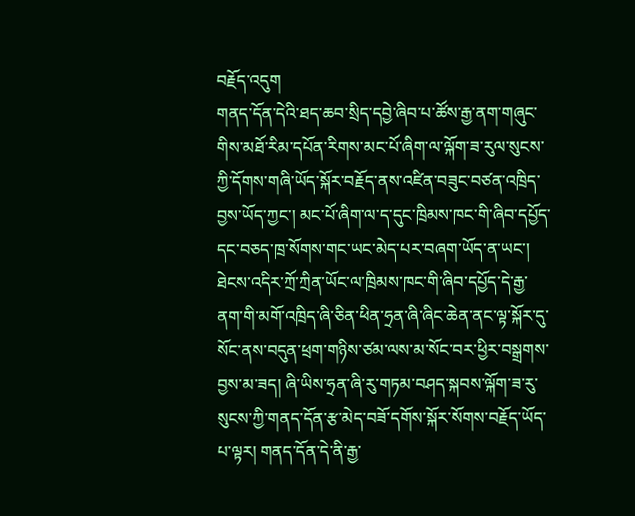བརྗོད་འདུག
གནད་དོན་དེའི་ཐད་ཆབ་སྲིད་དབྱེ་ཞིབ་པ་ཚོས་རྒྱ་ནག་གཞུང་གིས་མཐོ་རིམ་དཔོན་རིགས་མང་པོ་ཞིག་ལ་ལྐོག་ཟ་རུལ་སུངས་ཀྱི་དོགས་གཞི་ཡོད་སྐོར་བརྗོད་ནས་འཛིན་བཟུང་བཙན་འཁྲིད་བྱས་ཡོད་ཀྱང་། མང་པོ་ཞིག་ལ་ད་དུང་ཁྲིམས་ཁང་གི་ཞིབ་དཔྱོད་དང་བཅད་ཁྲ་སོགས་གང་ཡང་མེད་པར་བཞག་ཡོད་ན་ཡང་། ཐེངས་འདིར་ཀྲོ་ཀྲིན་ཡོང་ལ་ཁྲིམས་ཁང་གི་ཞིབ་དཔྱོད་དེ་རྒྱ་ནག་གི་མགོ་འཁྲིད་ཞི་ཅིན་ཕིན་ཧྲན་ཞི་ཞིང་ཆེན་ནང་ལྟ་སྐོར་དུ་སོང་ནས་བདུན་ཕྲག་གཉིས་ཙམ་ལས་མ་སོང་བར་ཕྱིར་བསྒྲགས་བྱས་མ་ཟད། ཞི་ཡིས་ཧྲན་ཞི་རུ་གཏམ་བཤད་སྐབས་ལྐོག་ཟ་རུ་སུངས་ཀྱི་གནད་དོན་རྩ་མེད་བཟོ་དགོས་སྐོར་སོགས་བརྗོད་ཡོད་པ་ལྟར། གནད་དོན་དེ་ནི་རྒྱ་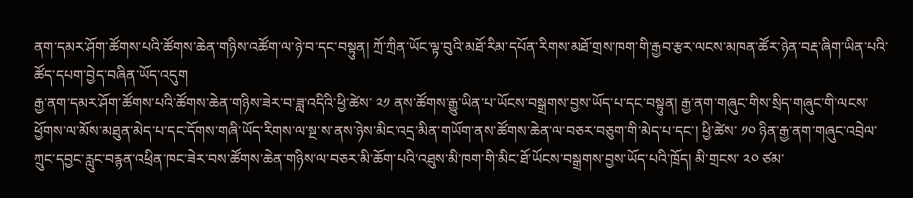ནག་དམར་ཤོག་ཚོགས་པའི་ཚོགས་ཆེན་གཉིས་འཚོག་ལ་ཉེ་བ་དང་བསྟུན། ཀྲོ་ཀྲིན་ཡོང་ལྟ་བུའི་མཐོ་རིམ་དཔོན་རིགས་མཐོ་གྲས་ཁག་གི་རྒྱབ་རྩར་ལངས་མཁན་ཚོར་ཉེན་བརྡ་ཞིག་ཡིན་པའི་ཚོད་དཔག་བྱེད་བཞིན་ཡོད་འདུག
རྒྱ་ནག་དམར་ཤོག་ཚོགས་པའི་ཚོགས་ཆེན་གཉིས་ཟེར་བ་ཟླ་འདིའི་ཕྱི་ཚེས་ ༢༡ ནས་ཚོགས་རྒྱུ་ཡིན་པ་ཡོངས་བསྒྲགས་བྱས་ཡོད་པ་དང་བསྟུན། རྒྱ་ནག་གཞུང་གིས་སྲིད་གཞུང་གི་ལངས་ཕྱོགས་ལ་མོས་མཐུན་མེད་པ་དང་དོགས་གཞི་ཡོད་རིགས་ལ་སྔ་ས་ནས་ཉེས་མིང་འདྲ་མིན་གཡོག་ནས་ཚོགས་ཆེན་ལ་བཅར་བཅུག་གི་མེད་པ་དང་། ཕྱི་ཚེས་ ༡༠ ཉིན་རྒྱ་ནག་གཞུང་འབྲེལ་ཀྲུང་དབྱང་རླུང་བརྙན་འཕྲིན་ཁང་ཟེར་བས་ཚོགས་ཆེན་གཉིས་ལ་བཅར་མི་ཆོག་པའི་འཐུས་མི་ཁག་གི་མིང་ཐོ་ཡོངས་བསྒྲགས་བྱས་ཡོད་པའི་ཁྲོད། མི་གྲངས་ ༢༠ ཙམ་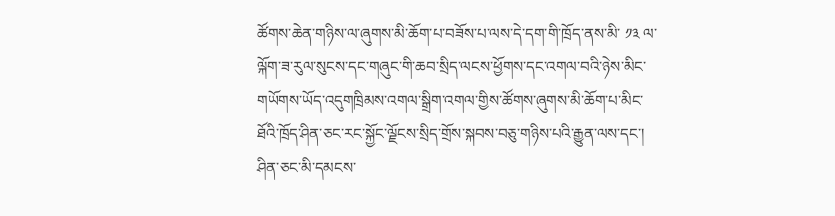ཚོགས་ཆེན་གཉིས་ལ་ཞུགས་མི་ཆོག་པ་བཟོས་པ་ལས་དེ་དག་གི་ཁྲོད་ནས་མི་ ༡༣ ལ་ལྐོག་ཟ་རུལ་སུངས་དང་གཞུང་གི་ཆབ་སྲིད་ལངས་ཕྱོགས་དང་འགལ་བའི་ཉེས་མིང་གཡོགས་ཡོད་འདུགཁྲིམས་འགལ་སྒྲིག་འགལ་གྱིས་ཚོགས་ཞུགས་མི་ཆོག་པ་མིང་ཐོའི་ཁྲོད་ཤིན་ཅང་རང་སྐྱོང་ལྗོངས་སྲིད་གྲོས་སྐབས་བཅུ་གཉིས་པའི་རྒྱུན་ལས་དང་། ཤིན་ཅང་མི་དམངས་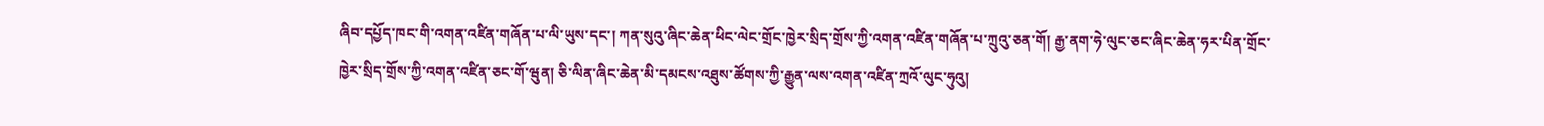ཞིབ་དཔྱོད་ཁང་གི་འགན་འཛིན་གཞོན་པ་ལི་ཡུས་དང་། ཀན་སུའུ་ཞིང་ཆེན་ཕིང་ལེང་གྲོང་ཁྱེར་སྲིད་གྲོས་ཀྱི་འགན་འཛིན་གཞོན་པ་ཀྲུའུ་ཅན་གོ། རྒྱ་ནག་ཧེ་ལུང་ཅང་ཞིང་ཆེན་ཧར་པིན་གྲོང་ཁྱེར་སྲིད་གྲོས་ཀྱི་འགན་འཛིན་ཅང་གོ་ཝུན། ཅི་ལིན་ཞིང་ཆེན་མི་དམངས་འཐུས་ཚོགས་ཀྱི་རྒྱུན་ལས་འགན་འཛིན་ཀྲའོ་ལུང་ཧུའུ།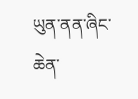ཡུན་ནན་ཞིང་ཆེན་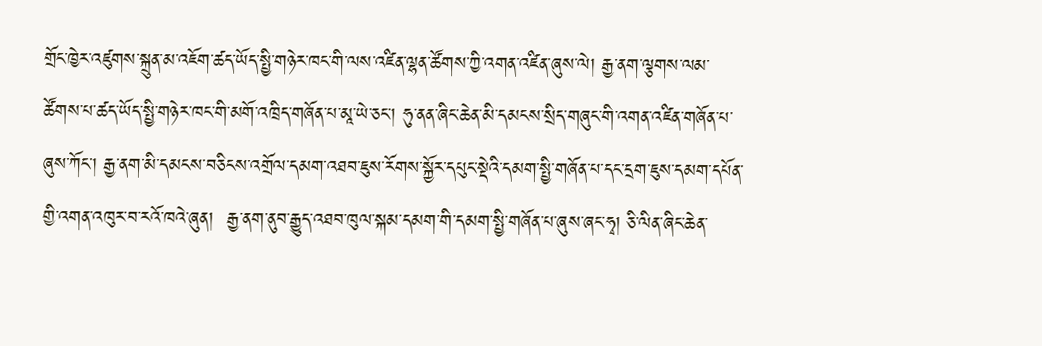གྲོང་ཁྱེར་འཛུགས་སྐྲུན་མ་འཇོག་ཚད་ཡོད་སྤྱི་གཉེར་ཁང་གི་ལས་འཛིན་ལྷན་ཚོགས་ཀྱི་འགན་འཛིན་ཞུས་ལེ། རྒྱ་ནག་ལྕགས་ལམ་ཚོགས་པ་ཚད་ཡོད་སྤྱི་གཉེར་ཁང་གི་མགོ་འཁྲིད་གཞོན་པ་མཱ་ཡེ་ཅང་། ཧུ་ནན་ཞིང་ཆེན་མི་དམངས་སྲིད་གཞུང་གི་འགན་འཛིན་གཞོན་པ་ཞུས་ཀོང་། རྒྱ་ནག་མི་དམངས་བཅིངས་འགྲོལ་དམག་འཐབ་ཇུས་རོགས་སྐྱོར་དཔུང་སྡེའི་དམག་སྤྱི་གཞོན་པ་དང་དྲག་ཇུས་དམག་དཔོན་གྱི་འགན་འཁུར་བ་རའོ་ཁའེ་ཞུན།  རྒྱ་ནག་ནུབ་རྒྱུད་འཐབ་ཁུལ་སྐམ་དམག་གི་དམག་སྤྱི་གཞོན་པ་ཞུས་ཞང་ཧྭ། ཅི་ལིན་ཞིང་ཆེན་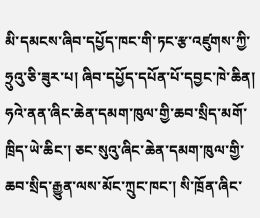མི་དམངས་ཞིབ་དཔྱོད་ཁང་གི་ཏང་རྩ་འཛུགས་ཀྱི་ཧྲུའུ་ཅི་ཟུར་པ། ཞིབ་དཔྱོད་དཔོན་པོ་དབྱང་ཁེ་ཆིན། ཧའེ་ནན་ཞིང་ཆེན་དམག་ཁུལ་གྱི་ཆབ་སྲིད་མགོ་ཁྲིད་ཡེ་ཆིང་། ཅང་སུའུ་ཞིང་ཆེན་དམག་ཁུལ་གྱི་ཆབ་སྲིད་རྒྱུན་ལས་མོང་ཀྲུང་ཁང་། སི་ཁྲོན་ཞིང་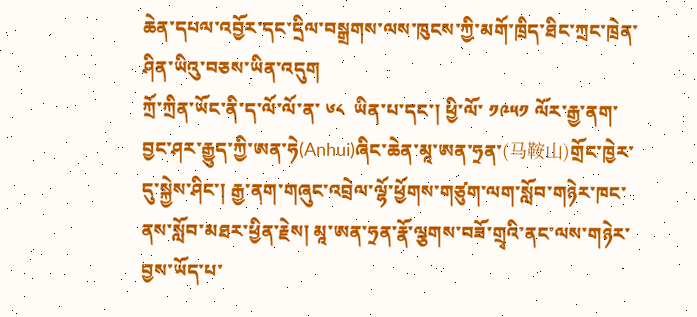ཆེན་དཔལ་འབྱོར་དང་དྲིལ་བསྒྲགས་ལས་ཁུངས་ཀྱི་མགོ་ཁྲིད་ཐིང་ཀྲང་ཁྲེན་ཤིན་ཡིའུ་བཅས་ཡིན་འདུག
ཀྲོ་ཀྲིན་ཡོང་ནི་ད་ལོ་ལོ་ན་ ༦༨  ཡིན་པ་དང་། ཕྱི་ལོ་ ༡༩༥༡ ལོར་རྒྱ་ནག་བྱང་ཤར་རྒྱུད་ཀྱི་ཨན་ཧེ(Anhui)ཞིང་ཆེན་མཱ་ཨན་ཧྲན་(马鞍山)གྲོང་ཁྱེར་དུ་སྐྱེས་ཤིང་། རྒྱ་ནག་གཞུང་འབྲེལ་ལྷོ་ཕྱོགས་གཙུག་ལག་སློབ་གཉེར་ཁང་ནས་སློབ་མཐར་ཕྱིན་རྗེས། མཱ་ཨན་ཧྲན་རྣོ་ལྕགས་བཟོ་གྲྭའི་ནང་ལས་གཉེར་བྱས་ཡོད་པ་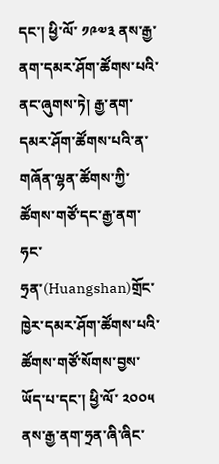དང་། ཕྱི་ལོ་ ༡༩༧༣ ནས་རྒྱ་ནག་དམར་ཤོག་ཚོགས་པའི་ནང་ཞུགས་ཏེ། རྒྱ་ནག་དམར་ཤོག་ཚོགས་པའི་ན་གཞོན་ལྷན་ཚོགས་ཀྱི་ཚོགས་གཙོ་དང་རྒྱ་ནག་ཧང་ཧྲན་(Huangshan)གྲོང་ཁྱེར་དམར་ཤོག་ཚོགས་པའི་ཚོགས་གཙོ་སོགས་བྱས་ཡོད་པ་དང་། ཕྱི་ལོ་ ༢༠༠༥ ནས་རྒྱ་ནག་ཧྲན་ཞི་ཞིང་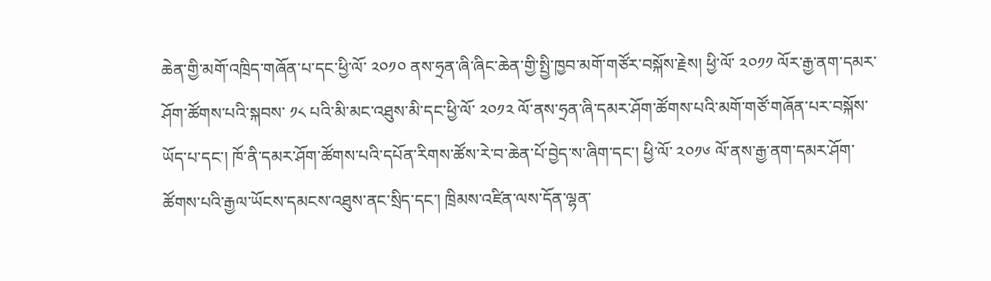ཆེན་གྱི་མགོ་འཁྲིད་གཞོན་པ་དང་ཕྱི་ལོ་ ༢༠༡༠ ནས་ཧྲན་ཞི་ཞིང་ཆེན་གྱི་སྤྱི་ཁྱབ་མགོ་གཙོར་བསྐོས་རྗེས། ཕྱི་ལོ་ ༢༠༡༡ ལོར་རྒྱ་ནག་དམར་ཤོག་ཚོགས་པའི་སྐབས་ ༡༨ པའི་མི་མང་འཐུས་མི་དང་ཕྱི་ལོ་ ༢༠༡༢ ལོ་ནས་ཧྲན་ཞི་དམར་ཤོག་ཚོགས་པའི་མགོ་གཙོ་གཞོན་པར་བསྐོས་ཡོད་པ་དང་། ཁོ་ནི་དམར་ཤོག་ཚོགས་པའི་དཔོན་རིགས་ཚོས་རེ་བ་ཆེན་པོ་བྱེད་ས་ཞིག་དང་། ཕྱི་ལོ་ ༢༠༡༦ ལོ་ནས་རྒྱ་ནག་དམར་ཤོག་ཚོགས་པའི་རྒྱལ་ཡོངས་དམངས་འཐུས་ནང་སྲིད་དང་། ཁྲིམས་འཛིན་ལས་དོན་ལྷན་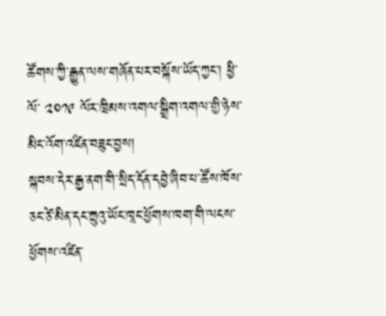ཚོགས་ཀྱི་རྒྱུན་ལས་གཞོན་པར་བསྐོས་ཡོད་ཀྱང་། ཕྱི་ལོ་ ༢༠༡༩ ལོར་ཁྲིམས་འགལ་སྒྲིག་འགལ་གྱི་ཉེས་མིང་འོག་འཛིན་བཟུང་བྱས།
སྐབས་དེར་རྒྱ་ནག་གི་སྲིད་དོན་དབྱེ་ཞིབ་པ་ཚོས་ཁོས་ཅང་ཙེ་མིན་དང་ཀྲུའུ་ཡོང་ཁཱང་ཕྱོགས་ཁག་གི་ལངས་ཕྱོགས་འཛིན་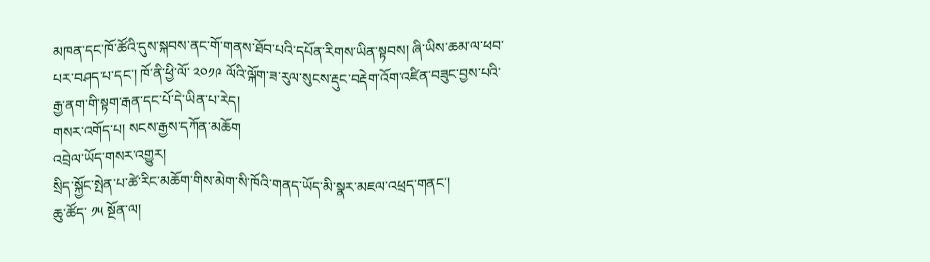མཁན་དང་ཁོ་ཚོའི་དུས་སྐབས་ནང་གོ་གནས་ཐོབ་པའི་དཔོན་རིགས་ཡིན་སྟབས། ཞི་ཡིས་ཆམ་ལ་ཕབ་པར་བཤད་པ་དང་། ཁོ་ནི་ཕྱི་ལོ་ ༢༠༡༩ ལོའི་ལྐོག་ཟ་རུལ་སུངས་རྡུང་བརྡེག་འོག་འཛིན་བཟུང་བྱས་པའི་རྒྱ་ནག་གི་སྟག་རྒན་དང་པོ་དེ་ཡིན་པ་རེད།
གསར་འགོད་པ། སངས་རྒྱས་དཀོན་མཆོག
འབྲེལ་ཡོད་གསར་འགྱུར།
སྲིད་སྐྱོང་སྤེན་པ་ཚེ་རིང་མཆོག་གིས་མེག་སི་ཁོའི་གནད་ཡོད་མི་སྣར་མཇལ་འཕྲད་གནང་།
ཆུ་ཚོད་ ༡༥ སྔོན་ལ།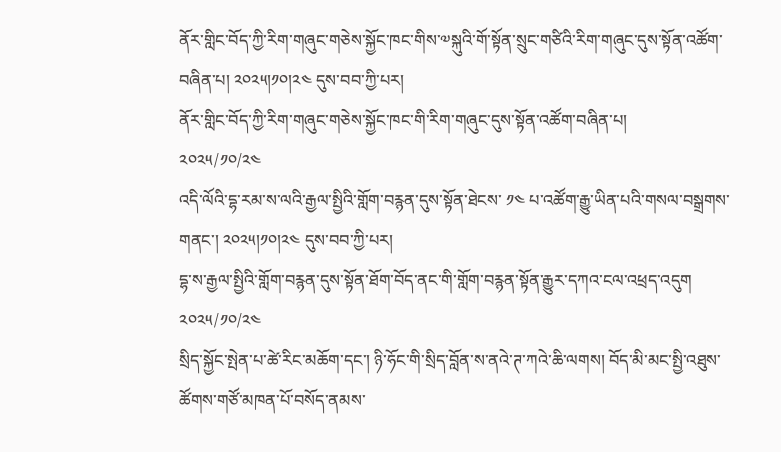ནོར་གླིང་བོད་ཀྱི་རིག་གཞུང་གཅེས་སྐྱོང་ཁང་གིས་༧སྐུའི་གོ་སྟོན་སྲུང་གཙིའི་རིག་གཞུང་དུས་སྟོན་འཚོག་བཞིན་པ། ༢༠༢༥།༡༠།༢༤ དུས་བབ་ཀྱི་པར།
ནོར་གླིང་བོད་ཀྱི་རིག་གཞུང་གཅེས་སྐྱོང་ཁང་གི་རིག་གཞུང་དུས་སྟོན་འཚོག་བཞིན་པ།
༢༠༢༥/༡༠/༢༤
འདི་ལོའི་དྷ་རམ་ས་ལའི་རྒྱལ་སྤྱིའི་གློག་བརྙན་དུས་སྟོན་ཐེངས་ ༡༤ པ་འཚོག་རྒྱུ་ཡིན་པའི་གསལ་བསྒྲགས་གནང་། ༢༠༢༥།༡༠།༢༤ དུས་བབ་ཀྱི་པར།
དྷ་ས་རྒྱལ་སྤྱིའི་གློག་བརྙན་དུས་སྟོན་ཐོག་བོད་ནང་གི་གློག་བརྙན་སྟོན་རྒྱུར་དཀའ་ངལ་འཕྲད་འདུག
༢༠༢༥/༡༠/༢༤
སྲིད་སྐྱོང་སྤེན་པ་ཚེ་རིང་མཆོག་དང་། ཉི་ཧོང་གི་སྲིད་བློན་ས་ནའེ་ཊ་ཀའེ་ཆི་ལགས། བོད་མི་མང་སྤྱི་འཐུས་ཚོགས་གཙོ་མཁན་པོ་བསོད་ནམས་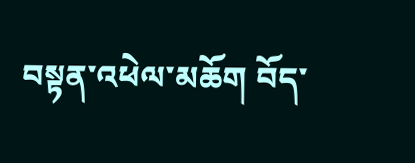བསྟན་འཕེལ་མཆོག བོད་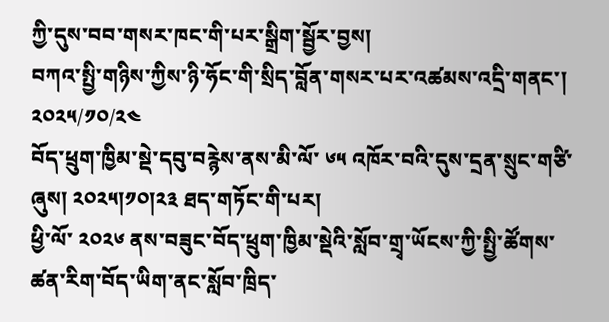ཀྱི་དུས་བབ་གསར་ཁང་གི་པར་སྒྲིག་སྦྱོར་བྱས།
བཀའ་སྤྱི་གཉིས་ཀྱིས་ཉི་ཧོང་གི་སྲིད་བློན་གསར་པར་འཚམས་འདྲི་གནང་།
༢༠༢༥/༡༠/༢༤
བོད་ཕྲུག་ཁྱིམ་སྡེ་དབུ་བརྙེས་ནས་མི་ལོ་ ༦༥ འཁོར་བའི་དུས་དྲན་སྲུང་གཙི་ཞུས། ༢༠༢༥།༡༠།༢༣ ཐད་གཏོང་གི་པར།
ཕྱི་ལོ་ ༢༠༢༦ ནས་བཟུང་བོད་ཕྲུག་ཁྱིམ་སྡེའི་སློབ་གྲྭ་ཡོངས་ཀྱི་སྤྱི་ཚོགས་ཚན་རིག་བོད་ཡིག་ནང་སློབ་ཁྲིད་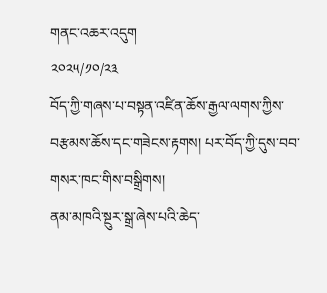གནང་འཆར་འདུག
༢༠༢༥/༡༠/༢༣
བོད་ཀྱི་གཞས་པ་བསྟན་འཛིན་ཆོས་རྒྱལ་ལགས་ཀྱིས་བརྩམས་ཆོས་དང་གཟེངས་རྟགས། པར་བོད་ཀྱི་དུས་བབ་གསར་ཁང་གིས་བསྒྲིགས།
ནམ་མཁའི་སྔུར་སྒྲ་ཞེས་པའི་ཆེད་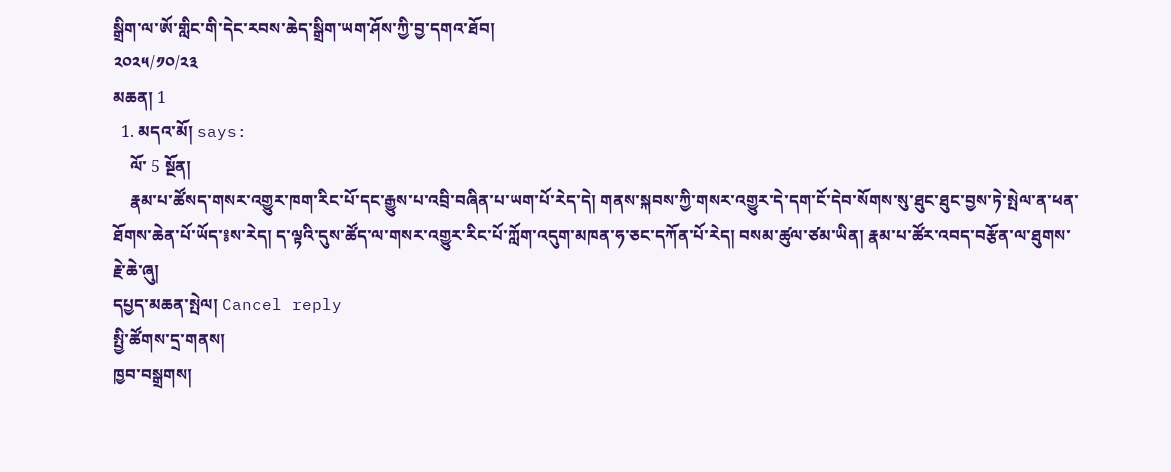སྒྲིག་ལ་ཨོ་གླིང་གི་དེང་རབས་ཆེད་སྒྲིག་ཡག་ཤོས་ཀྱི་བྱ་དགའ་ཐོབ།
༢༠༢༥/༡༠/༢༣
མཆན། 1
  1. མདའ་མོ། says:
    ལོ་ 5 སྔོན།
    རྣམ་པ་ཚོསད་གསར་འགྱུར་ཁག་རིང་པོ་དང་རྒྱུས་པ་འབྲི་བཞིན་པ་ཡག་པོ་རེད་དེ། གནས་སྐབས་ཀྱི་གསར་འགྱུར་དེ་དག་ངོ་དེབ་སོགས་སུ་ཐུང་ཐུང་བྱས་ཏེ་སྤེལ་ན་ཕན་ཐོགས་ཆེན་པོ་ཡོད་༔ས་རེད། ད་ལྟའི་དུས་ཚོད་ལ་གསར་འགྱུར་རིང་པོ་ཀློག་འདུག་མཁན་ཧ་ཅང་དཀོན་པོ་རེད། བསམ་ཚུལ་ཙམ་ཡིན། རྣམ་པ་ཚོར་འབད་བརྩོན་ལ་ཐུགས་རྗེ་ཆེ་ཞུ།
དཔྱད་མཆན་སྤེལ། Cancel reply
སྤྱི་ཚོགས་དྲ་གནས།
ཁྱབ་བསྒྲགས།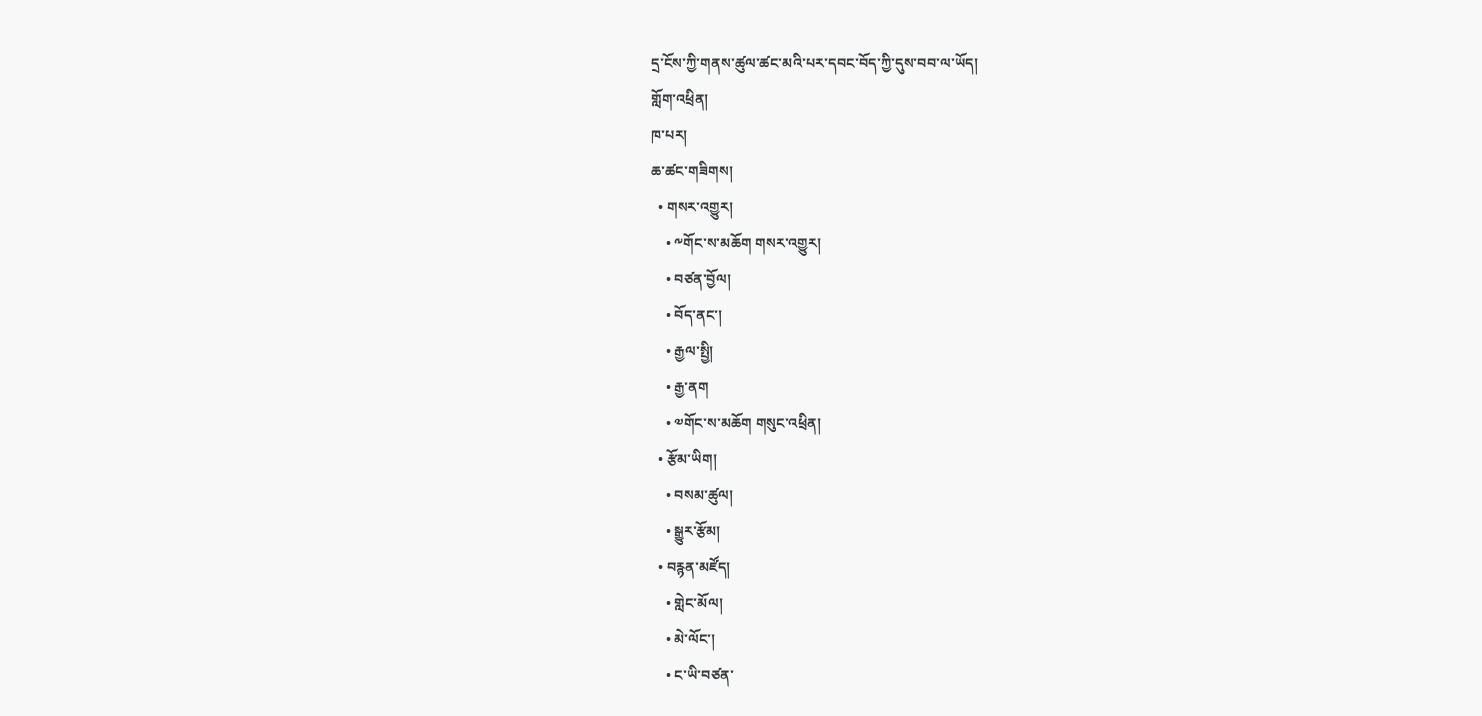དྲ་ངོས་ཀྱི་གནས་ཚུལ་ཚང་མའི་པར་དབང་བོད་ཀྱི་དུས་བབ་ལ་ཡོད།
གློག་འཕྲིན།
ཁ་པར།
ཆ་ཚང་གཟིགས།
  • གསར་འགྱུར།
    • ༸གོང་ས་མཆོག གསར་འགྱུར།
    • བཙན་བྱོལ།
    • བོད་ནང་།
    • རྒྱལ་སྤྱི།
    • རྒྱ་ནག
    • ༧གོང་ས་མཆོག གསུང་འཕྲིན།
  • རྩོམ་ཡིག།
    • བསམ་ཚུལ།
    • སྒྱུར་རྩོམ།
  • བརྙན་མཛོད།
    • གླེང་མོལ།
    • མེ་ལོང་།
    • ང་ཡི་བཙན་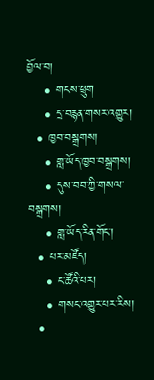བྱོལ་བ།
    • གངས་ཕྲུག
    • དྲ་བརྙན་གསར་འགྱུར།
  • ཁྱབ་བསྒྲགས།
    • གླ་ཡོད་ཁྱབ་བསྒྲགས།
    • དུས་བབ་ཀྱི་གསལ་བསྒྲགས།
    • གླ་ཡོད་རིན་གོང་།
  • པར་མཛོད།
    • ང་ཚོའི་པར།
    • གསང་འགྱུར་པར་རིས།
  •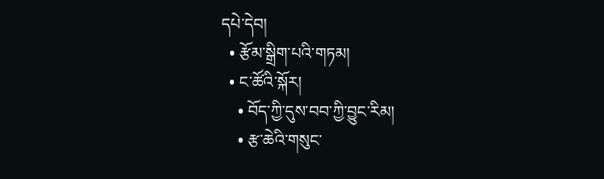དཔེ་དེབ།
  • རྩོམ་སྒྲིག་པའི་གཏམ།
  • ང་ཚོའི་སྐོར།
    • བོད་ཀྱི་དུས་བབ་ཀྱི་བྱུང་རིམ།
    • རྩ་ཆེའི་གསུང་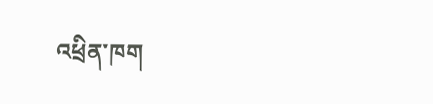འཕྲིན་ཁག